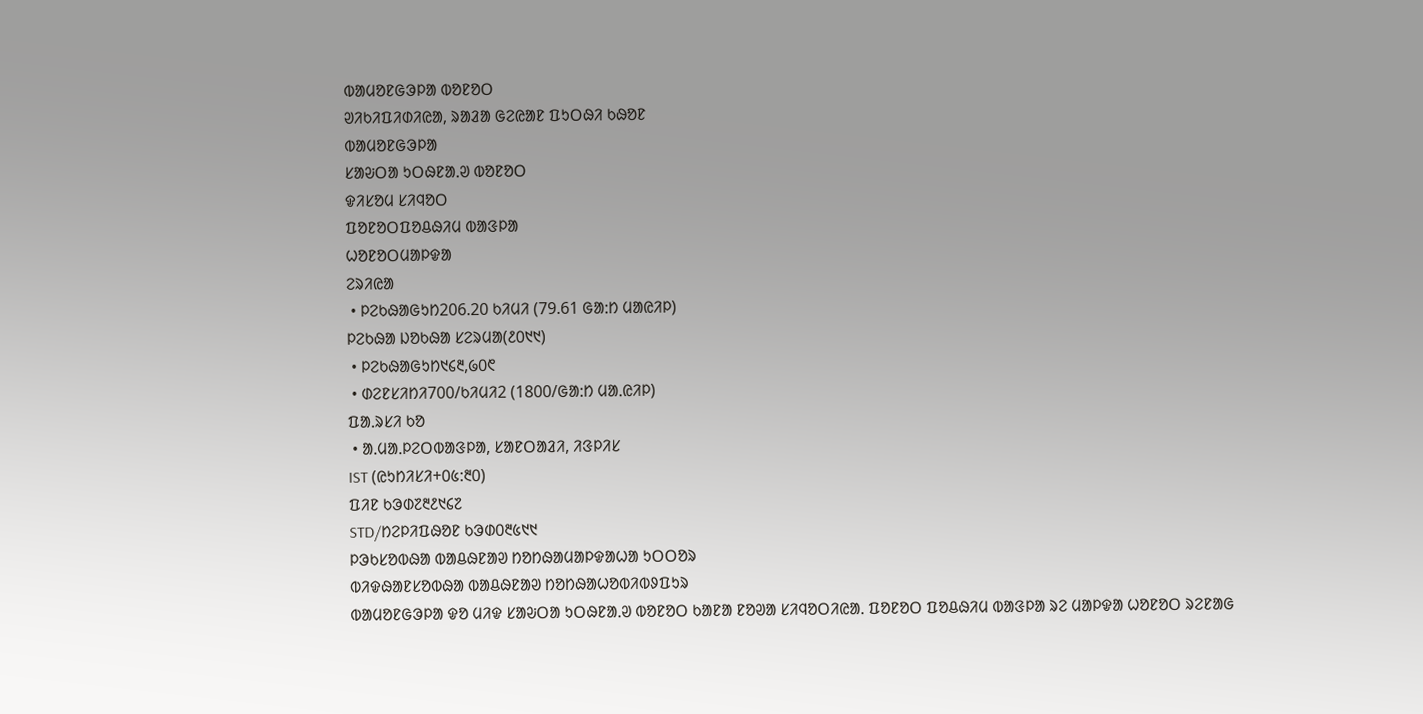ᱵᱟᱢᱚᱱᱜᱳᱞᱟ ᱵᱚᱱᱚᱛ
ᱣᱤᱠᱤᱯᱤᱰᱤᱭᱟ, ᱨᱟᱲᱟ ᱜᱮᱭᱟᱱ ᱯᱩᱛᱷᱤ ᱠᱷᱚᱱ
ᱵᱟᱢᱚᱱᱜᱳᱞᱟ
ᱥᱟᱶᱛᱟ ᱩᱛᱷᱱᱟᱹᱣ ᱵᱚᱱᱚᱛ
ᱫᱤᱥᱚᱢ ᱥᱤᱧᱚᱛ
ᱯᱚᱱᱚᱛᱯᱚᱪᱷᱤᱢ ᱵᱟᱝᱞᱟ
ᱦᱚᱱᱚᱛᱢᱟᱞᱫᱟ
ᱮᱨᱤᱭᱟ
 • ᱞᱮᱠᱷᱟᱜᱩᱴ206.20 ᱠᱤᱢᱤ (79.61 ᱜᱟᱺᱴ ᱢᱟᱭᱤᱞ)
ᱞᱮᱠᱷᱟ ᱡᱚᱠᱷᱟ ᱥᱮᱨᱢᱟ(᱒᱐᱑᱑)
 • ᱞᱮᱠᱷᱟᱜᱩᱴ᱑᱔᱓,᱙᱐᱖
 • ᱰᱮᱱᱥᱤᱴᱤ700/ᱠᱤᱢᱤ2 (1800/ᱜᱟᱺᱴ ᱢᱟᱹᱭᱤᱞ)
ᱯᱟᱹᱨᱥᱤ ᱠᱚ
 • ᱟᱹᱢᱟᱹᱞᱮᱛᱵᱟᱝᱞᱟ, ᱥᱟᱱᱛᱟᱲᱤ, ᱤᱝᱞᱤᱥ
IST (ᱭᱩᱴᱤᱥᱤ+᱐᱕:᱓᱐)
ᱯᱤᱱ ᱠᱳᱰ᱗᱓᱒᱑᱔᱗
STD/ᱴᱮᱞᱤᱯᱷᱚᱱ ᱠᱳᱰ᱐᱓᱕᱑᱑
ᱞᱳᱠᱥᱚᱵᱷᱟ ᱵᱟᱪᱷᱱᱟᱣ ᱴᱚᱴᱷᱟᱢᱟᱞᱫᱟᱦᱟ ᱩᱛᱛᱚᱨ
ᱵᱤᱫᱷᱟᱱᱥᱚᱵᱷᱟ ᱵᱟᱪᱷᱱᱟᱣ ᱴᱚᱴᱷᱟᱦᱚᱵᱤᱵᱽᱯᱩᱨ
ᱵᱟᱢᱚᱱᱜᱳᱞᱟ ᱫᱚ ᱢᱤᱫ ᱥᱟᱶᱛᱟ ᱩᱛᱷᱱᱟᱹᱣ ᱵᱚᱱᱚᱛ ᱠᱟᱱᱟ ᱱᱚᱣᱟ ᱥᱤᱧᱚᱛᱤᱭᱟᱹ ᱯᱚᱱᱚᱛ ᱯᱚᱪᱷᱤᱢ ᱵᱟᱝᱞᱟ ᱨᱮ ᱢᱟᱞᱫᱟ ᱦᱚᱱᱚᱛ ᱨᱮᱱᱟᱜ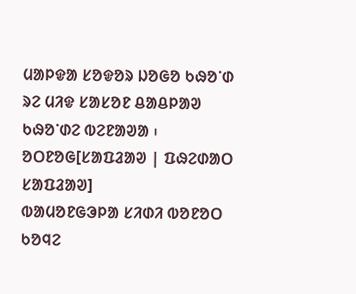ᱢᱟᱞᱫᱟ ᱥᱚᱫᱚᱨ ᱡᱚᱜᱚ ᱠᱷᱚᱸᱰ ᱨᱮ ᱢᱤᱫ ᱥᱟᱥᱚᱱ ᱪᱟᱪᱞᱟᱣ ᱠᱷᱚᱸᱰᱮ ᱵᱮᱱᱟᱣᱟ ᱾
ᱚᱛᱱᱚᱜ[ᱥᱟᱯᱲᱟᱣ | ᱯᱷᱮᱰᱟᱛ ᱥᱟᱯᱲᱟᱣ]
ᱵᱟᱢᱚᱱᱜᱳᱞᱟ ᱥᱤᱰᱤ ᱵᱚᱱᱚᱛ ᱠᱚᱧᱮ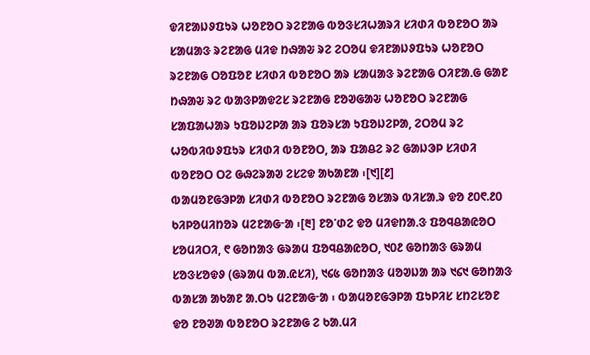ᱫᱤᱱᱟᱡᱽᱯᱩᱨ ᱦᱚᱱᱚᱛ ᱨᱮᱱᱟᱜ ᱵᱚᱝᱥᱤᱦᱟᱨᱤ ᱥᱤᱰᱤ ᱵᱚᱱᱚᱛ ᱟᱨ ᱥᱟᱢᱟᱝ ᱨᱮᱱᱟᱜ ᱢᱤᱫ ᱴᱷᱟᱶ ᱨᱮ ᱮᱛᱚᱢ ᱫᱤᱱᱟᱡᱽᱯᱩᱨ ᱦᱚᱱᱚᱛ ᱨᱮᱱᱟᱜ ᱛᱚᱯᱚᱱ ᱥᱤᱰᱤ ᱵᱚᱱᱚᱛ ᱟᱨ ᱥᱟᱢᱟᱝ ᱨᱮᱱᱟᱜ ᱛᱤᱱᱟᱹᱜ ᱜᱟᱱ ᱴᱷᱟᱶ ᱨᱮ ᱵᱟᱝᱞᱟᱫᱮᱥ ᱨᱮᱱᱟᱜ ᱱᱚᱣᱜᱟᱶ ᱦᱚᱱᱚᱛ ᱨᱮᱱᱟᱜ ᱥᱟᱯᱟᱦᱟᱨ ᱩᱯᱚᱡᱮᱞᱟ ᱟᱨ ᱯᱚᱨᱥᱟ ᱩᱯᱚᱡᱮᱞᱟ, ᱮᱛᱚᱢ ᱨᱮ ᱦᱚᱵᱤᱵᱽᱯᱩᱨ ᱥᱤᱰᱤ ᱵᱚᱱᱚᱛ, ᱟᱨ ᱯᱟᱪᱮ ᱨᱮ ᱜᱟᱡᱳᱞ ᱥᱤᱰᱤ ᱵᱚᱱᱚᱛ ᱛᱮ ᱜᱷᱮᱨᱟᱣ ᱮᱥᱮᱫ ᱟᱠᱟᱱᱟ ᱾[᱑][᱒]
ᱵᱟᱢᱚᱱᱜᱳᱞᱟ ᱥᱤᱰᱤ ᱵᱚᱱᱚᱛ ᱨᱮᱱᱟᱜ ᱚᱥᱟᱨ ᱵᱤᱥᱟᱹᱨ ᱫᱚ ᱒᱐᱖.᱒᱐ ᱠᱤᱞᱚᱢᱤᱴᱚᱨ ᱢᱮᱱᱟᱜᱼᱟ ᱾[᱓] ᱱᱚᱸᱰᱮ ᱫᱚ ᱢᱤᱫᱴᱟᱹᱝ ᱯᱚᱧᱪᱟᱭᱚᱛ ᱥᱚᱢᱤᱛᱤ, ᱖ ᱜᱚᱴᱟᱝ ᱜᱨᱟᱢ ᱯᱚᱧᱪᱟᱭᱚᱛ, ᱑᱐᱒ ᱜᱚᱴᱟᱝ ᱜᱨᱟᱢ ᱥᱚᱝᱥᱚᱫᱽ (ᱜᱨᱟᱢ ᱵᱟᱹᱭᱥᱤ), ᱑᱔᱕ ᱜᱚᱴᱟᱝ ᱢᱚᱣᱡᱟ ᱟᱨ ᱑᱔᱑ ᱜᱚᱴᱟᱝ ᱵᱟᱥᱟ ᱟᱠᱟᱱ ᱟᱹᱛᱩ ᱢᱮᱱᱟᱜᱼᱟ ᱾ ᱵᱟᱢᱚᱱᱜᱳᱞᱟ ᱯᱩᱞᱤᱥ ᱥᱴᱮᱥᱚᱱ ᱫᱚ ᱱᱚᱣᱟ ᱵᱚᱱᱚᱛ ᱨᱮᱱᱟᱜ ᱮ ᱠᱟᱹᱢᱤ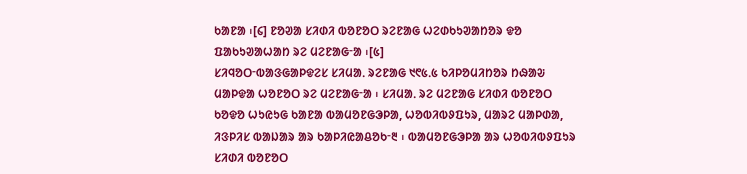ᱠᱟᱱᱟ ᱾[᱔] ᱱᱚᱣᱟ ᱥᱤᱰᱤ ᱵᱚᱱᱚᱛ ᱨᱮᱱᱟᱜ ᱦᱮᱰᱠᱩᱣᱟᱴᱚᱨ ᱫᱚ ᱯᱟᱠᱩᱣᱟᱦᱟᱴ ᱨᱮ ᱢᱮᱱᱟᱜᱼᱟ ᱾[᱕]
ᱥᱤᱧᱚᱛᱼᱵᱟᱝᱜᱟᱞᱫᱮᱥ ᱥᱤᱢᱟᱹ ᱨᱮᱱᱟᱜ ᱑᱖᱕ᱹ᱕ ᱠᱤᱞᱚᱢᱤᱴᱚᱨ ᱴᱷᱟᱶ ᱢᱟᱞᱫᱟ ᱦᱚᱱᱚᱛ ᱨᱮ ᱢᱮᱱᱟᱜᱼᱟ ᱾ ᱥᱤᱢᱟᱹ ᱨᱮ ᱢᱮᱱᱟᱜ ᱥᱤᱰᱤ ᱵᱚᱱᱚᱛ ᱠᱚᱫᱚ ᱦᱩᱭᱩᱜ ᱠᱟᱱᱟ ᱵᱟᱢᱚᱱᱜᱳᱞᱟ, ᱦᱚᱵᱤᱵᱽᱯᱩᱨ, ᱢᱟᱨᱮ ᱢᱟᱞᱰᱟ, ᱤᱝᱞᱤᱥ ᱵᱟᱡᱟᱨ ᱟᱨ ᱠᱟᱞᱤᱭᱟᱪᱚᱠᱼ᱓ ᱾ ᱵᱟᱢᱚᱱᱜᱳᱞᱟ ᱟᱨ ᱦᱚᱵᱤᱵᱽᱯᱩᱨ ᱥᱤᱰᱤ ᱵᱚᱱᱚᱛ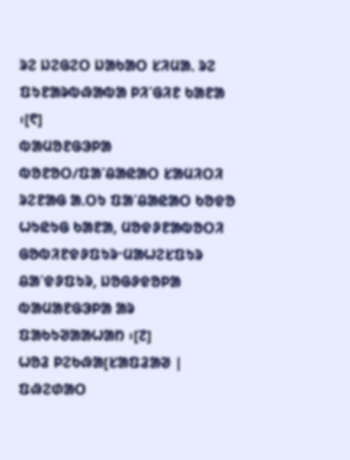ᱨᱮ ᱡᱮᱜᱮᱛ ᱡᱟᱠᱟᱛ ᱥᱤᱢᱟᱹ ᱨᱮ ᱯᱩᱱᱟᱨᱵᱷᱟᱵᱟ ᱞᱤᱸᱜᱤᱱ ᱠᱟᱱᱟ ᱾[᱖]
ᱵᱟᱢᱚᱱᱜᱳᱞᱟ ᱵᱚᱱᱚᱛ/ᱯᱟᱸᱪᱟᱭᱟᱛ ᱥᱟᱢᱤᱛᱤ ᱨᱮᱱᱟᱜ ᱟᱹᱛᱩ ᱯᱟᱸᱪᱟᱭᱟᱛ ᱠᱚᱫᱚ ᱦᱩᱭᱩᱜ ᱠᱟᱱᱟ, ᱢᱚᱫᱽᱱᱟᱵᱚᱛᱤ ᱜᱚᱵᱤᱱᱫᱽᱯᱩᱨᱼᱢᱟᱦᱮᱥᱯᱩᱨ ᱪᱟᱸᱫᱽᱯᱩᱨ, ᱡᱚᱜᱽᱫᱚᱞᱟ ᱵᱟᱢᱟᱱᱜᱳᱞᱟ ᱟᱨ ᱯᱟᱠᱩᱣᱟᱟᱦᱟᱴ ᱾[᱗]
ᱦᱚᱲ ᱞᱮᱠᱷᱟ[ᱥᱟᱯᱲᱟᱣ | ᱯᱷᱮᱰᱟᱛ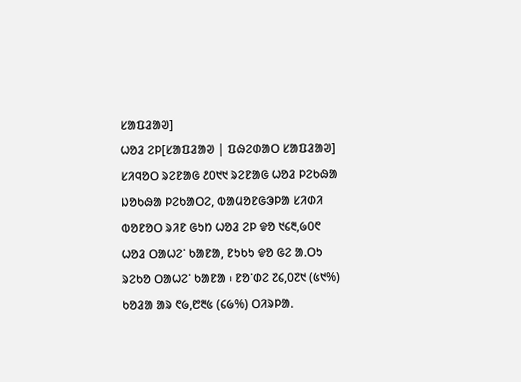ᱥᱟᱯᱲᱟᱣ]
ᱦᱚᱲ ᱮᱞ[ᱥᱟᱯᱲᱟᱣ | ᱯᱷᱮᱰᱟᱛ ᱥᱟᱯᱲᱟᱣ]
ᱥᱤᱧᱚᱛ ᱨᱮᱱᱟᱜ ᱒᱐᱑᱑ ᱨᱮᱱᱟᱜ ᱦᱚᱲ ᱞᱮᱠᱷᱟ ᱡᱚᱠᱷᱟ ᱞᱮᱠᱟᱛᱮ, ᱵᱟᱢᱚᱱᱜᱳᱞᱟ ᱥᱤᱰᱤ ᱵᱚᱱᱚᱛ ᱨᱤᱱ ᱜᱩᱴ ᱦᱚᱲ ᱮᱞ ᱫᱚ ᱑᱔᱓,᱙᱐᱖ ᱦᱚᱲ ᱛᱟᱦᱮᱸ ᱠᱟᱱᱟ, ᱱᱩᱠᱩ ᱫᱚ ᱜᱮ ᱟᱹᱛᱩ ᱨᱮᱠᱚ ᱛᱟᱦᱮᱸ ᱠᱟᱱᱟ ᱾ ᱱᱚᱸᱰᱮ ᱗᱔,᱐᱗᱑ (᱕᱑%) ᱠᱚᱲᱟ ᱟᱨ ᱖᱙,᱘᱓᱕ (᱔᱙%) ᱛᱤᱨᱞᱟᱹ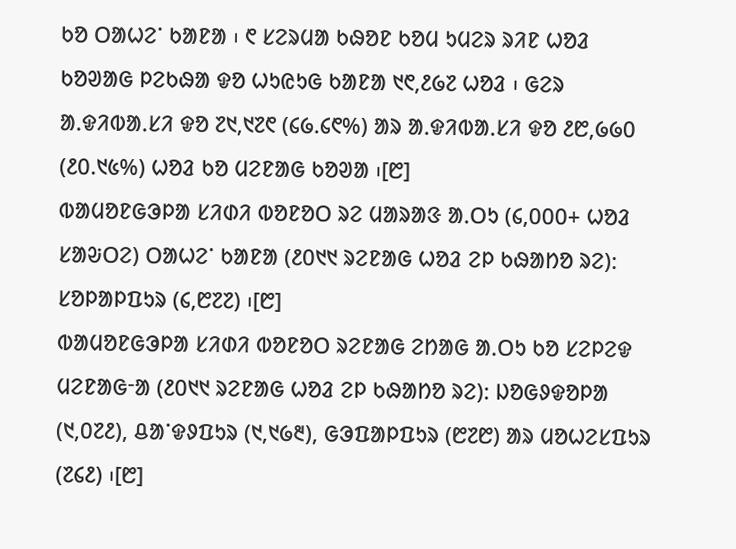ᱠᱚ ᱛᱟᱦᱮᱸ ᱠᱟᱱᱟ ᱾ ᱖ ᱥᱮᱨᱢᱟ ᱠᱷᱚᱱ ᱠᱚᱢ ᱩᱢᱮᱨ ᱨᱤᱱ ᱦᱚᱲ ᱠᱚᱣᱟᱜ ᱞᱮᱠᱷᱟ ᱫᱚ ᱦᱩᱭᱩᱜ ᱠᱟᱱᱟ ᱑᱖,᱒᱙᱗ ᱦᱚᱲ ᱾ ᱜᱮᱨ ᱟᱹᱫᱤᱵᱟᱹᱥᱤ ᱫᱚ ᱗᱑,᱑᱗᱖ (᱔᱙.᱔᱖%) ᱟᱨ ᱟᱹᱫᱤᱵᱟᱹᱥᱤ ᱫᱚ ᱒᱘,᱙᱙᱐ (᱒᱐.᱑᱕%) ᱦᱚᱲ ᱠᱚ ᱢᱮᱱᱟᱜ ᱠᱚᱣᱟ ᱾[᱘]
ᱵᱟᱢᱚᱱᱜᱳᱞᱟ ᱥᱤᱰᱤ ᱵᱚᱱᱚᱛ ᱨᱮ ᱢᱟᱨᱟᱝ ᱟᱹᱛᱩ (᱔,᱐᱐᱐+ ᱦᱚᱲ ᱥᱟᱶᱛᱮ) ᱛᱟᱦᱮᱸ ᱠᱟᱱᱟ (᱒᱐᱑᱑ ᱨᱮᱱᱟᱜ ᱦᱚᱲ ᱮᱞ ᱠᱷᱟᱴᱚ ᱨᱮ): ᱥᱚᱞᱟᱞᱯᱩᱨ (᱔,᱘᱗᱗) ᱾[᱘]
ᱵᱟᱢᱚᱱᱜᱳᱞᱟ ᱥᱤᱰᱤ ᱵᱚᱱᱚᱛ ᱨᱮᱱᱟᱜ ᱮᱴᱟᱜ ᱟᱹᱛᱩ ᱠᱚ ᱥᱮᱞᱮᱫ ᱢᱮᱱᱟᱜᱼᱟ (᱒᱐᱑᱑ ᱨᱮᱱᱟᱜ ᱦᱚᱲ ᱮᱞ ᱠᱷᱟᱴᱚ ᱨᱮ): ᱡᱚᱜᱽᱫᱚᱞᱟ (᱑,᱐᱗᱒), ᱪᱟᱸᱫᱽᱯᱩᱨ (᱑,᱑᱙᱓), ᱜᱳᱯᱟᱞᱯᱩᱨ (᱘᱗᱘) ᱟᱨ ᱢᱚᱦᱮᱥᱯᱩᱨ (᱗᱔᱒) ᱾[᱘]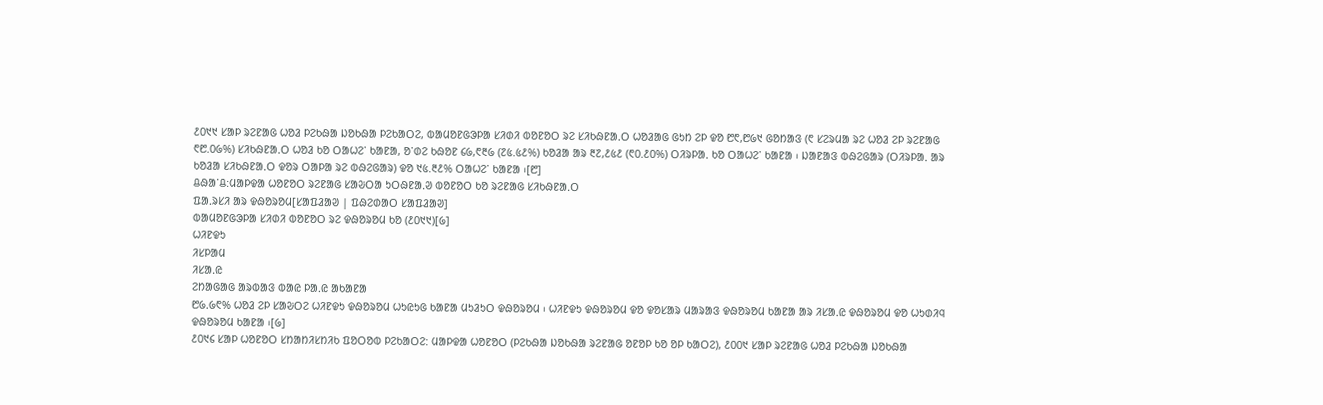᱒᱐᱑᱑ ᱥᱟᱞ ᱨᱮᱱᱟᱜ ᱦᱚᱲ ᱞᱮᱠᱷᱟ ᱡᱚᱠᱷᱟ ᱞᱮᱠᱟᱛᱮ, ᱵᱟᱢᱚᱱᱜᱳᱞᱟ ᱥᱤᱰᱤ ᱵᱚᱱᱚᱛ ᱨᱮ ᱥᱤᱠᱷᱱᱟᱹᱛ ᱦᱚᱲᱟᱜ ᱜᱩᱴ ᱮᱞ ᱫᱚ ᱘᱖,᱘᱙᱑ ᱜᱚᱴᱟᱝ (᱖ ᱥᱮᱨᱢᱟ ᱨᱮ ᱦᱚᱲ ᱮᱞ ᱨᱮᱱᱟᱜ ᱖᱘.᱐᱙%) ᱥᱤᱠᱷᱱᱟᱹᱛ ᱦᱚᱲ ᱠᱚ ᱛᱟᱦᱮᱸ ᱠᱟᱱᱟ, ᱚᱸᱰᱮ ᱠᱷᱚᱱ ᱔᱙,᱖᱓᱙ (᱗᱕.᱕᱒%) ᱠᱚᱲᱟ ᱟᱨ ᱓᱗,᱒᱕᱒ (᱖᱐.᱒᱐%) ᱛᱤᱨᱞᱟᱹ ᱠᱚ ᱛᱟᱦᱮᱸ ᱠᱟᱱᱟ ᱾ ᱡᱟᱱᱟᱝ ᱵᱷᱮᱜᱟᱨ (ᱛᱤᱨᱞᱟᱹ ᱟᱨ ᱠᱚᱲᱟ ᱥᱤᱠᱷᱱᱟᱹᱛ ᱫᱚᱨ ᱛᱟᱞᱟ ᱨᱮ ᱵᱷᱮᱜᱟᱨ) ᱫᱚ ᱑᱕.᱓᱒% ᱛᱟᱦᱮᱸ ᱠᱟᱱᱟ ᱾[᱘]
ᱪᱷᱟᱸᱪ:ᱢᱟᱞᱫᱟ ᱦᱚᱱᱚᱛ ᱨᱮᱱᱟᱜ ᱥᱟᱶᱛᱟ ᱩᱛᱷᱱᱟᱹᱣ ᱵᱚᱱᱚᱛ ᱠᱚ ᱨᱮᱱᱟᱜ ᱥᱤᱠᱷᱱᱟᱹᱛ
ᱯᱟᱹᱨᱥᱤ ᱟᱨ ᱫᱷᱚᱨᱚᱢ[ᱥᱟᱯᱲᱟᱣ | ᱯᱷᱮᱰᱟᱛ ᱥᱟᱯᱲᱟᱣ]
ᱵᱟᱢᱚᱱᱜᱳᱞᱟ ᱥᱤᱰᱤ ᱵᱚᱱᱚᱛ ᱨᱮ ᱫᱷᱚᱨᱚᱢ ᱠᱚ (᱒᱐᱑᱑)[᱙]
ᱦᱤᱱᱫᱩ
ᱤᱥᱞᱟᱢ
ᱤᱥᱟᱹᱭ
ᱮᱴᱟᱜᱟᱜ ᱟᱨᱵᱟᱝ ᱵᱟᱭ ᱞᱟᱹᱭ ᱟᱠᱟᱱᱟ
᱘᱙ᱹ᱙᱖% ᱦᱚᱲ ᱮᱞ ᱥᱟᱶᱛᱮ ᱦᱤᱱᱫᱩ ᱫᱷᱚᱨᱚᱢ ᱦᱩᱭᱩᱜ ᱠᱟᱱᱟ ᱢᱩᱲᱩᱛ ᱫᱷᱚᱨᱚᱢ ᱾ ᱦᱤᱱᱫᱩ ᱫᱷᱚᱨᱚᱢ ᱫᱚ ᱫᱚᱥᱟᱨ ᱢᱟᱨᱟᱝ ᱫᱷᱚᱨᱚᱢ ᱠᱟᱱᱟ ᱟᱨ ᱤᱥᱟᱹᱭ ᱫᱷᱚᱨᱚᱢ ᱫᱚ ᱦᱩᱰᱤᱧ ᱫᱷᱚᱨᱚᱢ ᱠᱟᱱᱟ ᱾[᱙]
᱒᱐᱑᱔ ᱥᱟᱞ ᱦᱚᱱᱚᱛ ᱥᱴᱟᱴᱤᱥᱴᱤᱠ ᱯᱚᱛᱚᱵ ᱞᱮᱠᱟᱛᱮ: ᱢᱟᱞᱫᱟ ᱦᱚᱱᱚᱛ (ᱞᱮᱠᱷᱟ ᱡᱚᱠᱷᱟ ᱨᱮᱱᱟᱜ ᱚᱱᱚᱞ ᱠᱚ ᱚᱞ ᱠᱟᱛᱮ), ᱒᱐᱐᱑ ᱥᱟᱞ ᱨᱮᱱᱟᱜ ᱦᱚᱲ ᱞᱮᱠᱷᱟ ᱡᱚᱠᱷᱟ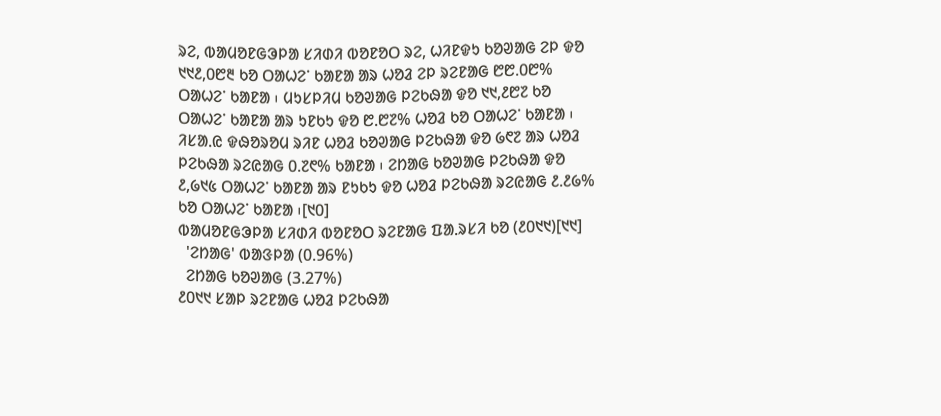ᱨᱮ, ᱵᱟᱢᱚᱱᱜᱳᱞᱟ ᱥᱤᱰᱤ ᱵᱚᱱᱚᱛ ᱨᱮ, ᱦᱤᱱᱫᱩ ᱠᱚᱣᱟᱜ ᱮᱞ ᱫᱚ ᱑᱑᱒,᱐᱘᱓ ᱠᱚ ᱛᱟᱦᱮᱸ ᱠᱟᱱᱟ ᱟᱨ ᱦᱚᱲ ᱮᱞ ᱨᱮᱱᱟᱜ ᱘᱘.᱐᱘% ᱛᱟᱦᱮᱸ ᱠᱟᱱᱟ ᱾ ᱢᱩᱥᱞᱤᱢ ᱠᱚᱣᱟᱜ ᱞᱮᱠᱷᱟ ᱫᱚ ᱑᱑,᱒᱘᱗ ᱠᱚ ᱛᱟᱦᱮᱸ ᱠᱟᱱᱟ ᱟᱨ ᱩᱱᱠᱩ ᱫᱚ ᱘ᱹ᱘᱗% ᱦᱚᱲ ᱠᱚ ᱛᱟᱦᱮᱸ ᱠᱟᱱᱟ ᱾ ᱤᱥᱟᱹᱭ ᱫᱷᱚᱨᱚᱢ ᱨᱤᱱ ᱦᱚᱲ ᱠᱚᱣᱟᱜ ᱞᱮᱠᱷᱟ ᱫᱚ ᱙᱖᱗ ᱟᱨ ᱦᱚᱲ ᱞᱮᱠᱷᱟ ᱨᱮᱭᱟᱜ ᱐.᱗᱖% ᱠᱟᱱᱟ ᱾ ᱮᱴᱟᱜ ᱠᱚᱣᱟᱜ ᱞᱮᱠᱷᱟ ᱫᱚ ᱒,᱙᱑᱕ ᱛᱟᱦᱮᱸ ᱠᱟᱱᱟ ᱟᱨ ᱱᱩᱠᱩ ᱫᱚ ᱦᱚᱲ ᱞᱮᱠᱷᱟ ᱨᱮᱭᱟᱜ ᱒.᱒᱙% ᱠᱚ ᱛᱟᱦᱮᱸ ᱠᱟᱱᱟ ᱾[᱑᱐]
ᱵᱟᱢᱚᱱᱜᱳᱞᱟ ᱥᱤᱰᱤ ᱵᱚᱱᱚᱛ ᱨᱮᱱᱟᱜ ᱯᱟᱹᱨᱥᱤ ᱠᱚ (᱒᱐᱑᱑)[᱑᱑]
  'ᱮᱴᱟᱜ' ᱵᱟᱝᱞᱟ (0.96%)
  ᱮᱴᱟᱜ ᱠᱚᱣᱟᱜ (3.27%)
᱒᱐᱑᱑ ᱥᱟᱞ ᱨᱮᱱᱟᱜ ᱦᱚᱲ ᱞᱮᱠᱷᱟ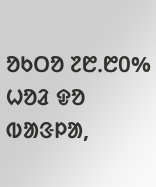ᱚᱠᱛᱚ ᱗᱘ᱹ᱘᱐% ᱦᱚᱲ ᱫᱚ ᱵᱟᱝᱞᱟ,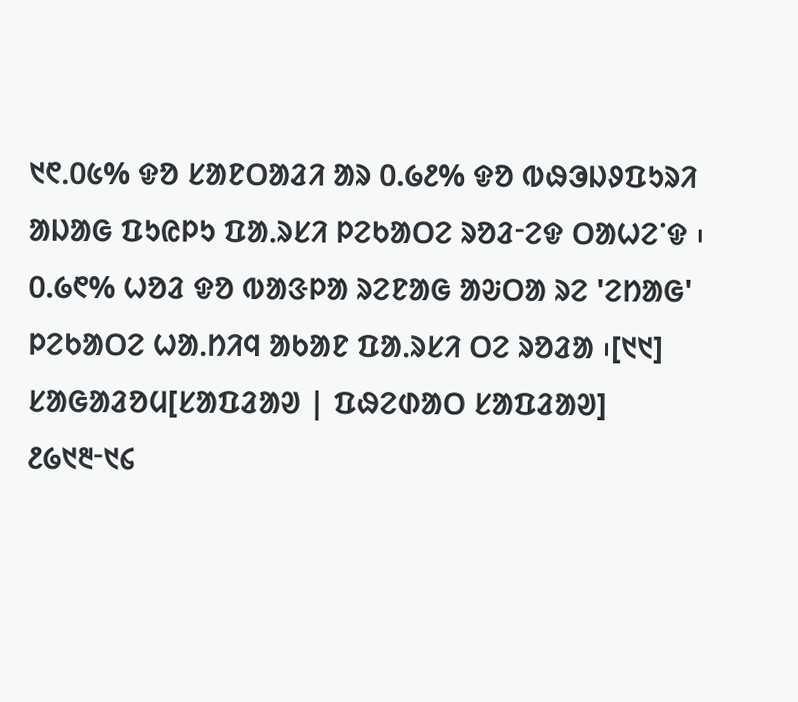᱑᱖ᱹ᱐᱕% ᱫᱚ ᱥᱟᱱᱛᱟᱲᱤ ᱟᱨ ᱐.᱙᱒% ᱫᱚ ᱵᱷᱳᱡᱽᱯᱩᱨᱤ ᱟᱡᱟᱜ ᱯᱩᱭᱞᱩ ᱯᱟᱹᱨᱥᱤ ᱞᱮᱠᱟᱛᱮ ᱨᱚᱲᱼᱮᱫ ᱛᱟᱦᱮᱸᱫ ᱾ ᱐.᱙᱖% ᱦᱚᱲ ᱫᱚ ᱵᱟᱝᱞᱟ ᱨᱮᱱᱟᱜ ᱟᱶᱛᱟ ᱨᱮ 'ᱮᱴᱟᱜ' ᱞᱮᱠᱟᱛᱮ ᱦᱟᱹᱴᱤᱧ ᱟᱠᱟᱱ ᱯᱟᱹᱨᱥᱤ ᱛᱮ ᱨᱚᱲᱟ ᱾[᱑᱑]
ᱥᱟᱜᱟᱲᱚᱢ[ᱥᱟᱯᱲᱟᱣ | ᱯᱷᱮᱰᱟᱛ ᱥᱟᱯᱲᱟᱣ]
᱒᱙᱑᱓ᱼ᱑᱔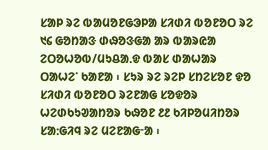ᱥᱟᱞ ᱨᱮ ᱵᱟᱢᱚᱱᱜᱳᱞᱟ ᱥᱤᱰᱤ ᱵᱚᱱᱚᱛ ᱨᱮ ᱑᱔ ᱜᱚᱴᱟᱝ ᱰᱷᱚᱝᱜᱟ ᱟᱨ ᱵᱟᱨᱭᱟ ᱮᱛᱚᱦᱚᱵ/ᱢᱩᱪᱟᱹᱫ ᱵᱟᱥ ᱰᱟᱦᱟᱨ ᱛᱟᱦᱮᱸ ᱠᱟᱱᱟ ᱾ ᱥᱩᱨ ᱨᱮ ᱨᱮᱞ ᱥᱴᱮᱥᱚᱱ ᱫᱚ ᱥᱤᱰᱤ ᱵᱚᱱᱚᱛ ᱨᱮᱱᱟᱜ ᱥᱚᱫᱚᱨ ᱦᱮᱰᱠᱩᱣᱟᱴᱚᱨ ᱠᱷᱚᱱ ᱒᱒ ᱠᱤᱞᱚᱢᱤᱴᱚᱨ ᱥᱟᱺᱜᱤᱧ ᱨᱮ ᱢᱮᱱᱟᱜᱼᱟ ᱾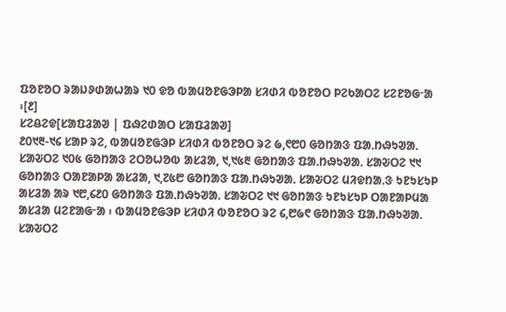ᱯᱚᱱᱚᱛ ᱨᱟᱡᱽᱰᱟᱦᱟᱨ ᱑᱐ ᱫᱚ ᱵᱟᱢᱚᱱᱜᱳᱞᱟ ᱥᱤᱰᱤ ᱵᱚᱱᱚᱛ ᱞᱮᱠᱟᱛᱮ ᱥᱮᱱᱚᱜᱼᱟ ᱾[᱒]
ᱥᱮᱪᱮᱫ[ᱥᱟᱯᱲᱟᱣ | ᱯᱷᱮᱰᱟᱛ ᱥᱟᱯᱲᱟᱣ]
᱒᱐᱑᱓-᱑᱔ ᱥᱟᱞ ᱨᱮ, ᱵᱟᱢᱚᱱᱜᱳᱞ ᱥᱤᱰᱤ ᱵᱚᱱᱚᱛ ᱨᱮ ᱙,᱖᱘᱐ ᱜᱚᱴᱟᱝ ᱯᱟᱹᱴᱷᱩᱣᱟᱹ ᱥᱟᱶᱛᱮ ᱑᱐᱕ ᱜᱚᱴᱟᱝ ᱮᱛᱚᱦᱚᱵ ᱟᱥᱲᱟ, ᱑,᱑᱕᱓ ᱜᱚᱴᱟᱝ ᱯᱟᱹᱴᱷᱩᱣᱟᱹ ᱥᱟᱶᱛᱮ ᱑᱑ ᱜᱚᱴᱟᱝ ᱛᱟᱱᱟᱞᱟ ᱟᱥᱲᱟ, ᱑,᱗᱕᱘ ᱜᱚᱴᱟᱝ ᱯᱟᱹᱴᱷᱩᱣᱟᱹ ᱥᱟᱶᱛᱮ ᱢᱤᱫᱴᱟᱹᱝ ᱩᱱᱩᱥᱩᱞ ᱟᱥᱲᱟ ᱟᱨ ᱑᱘,᱔᱒᱐ ᱜᱚᱴᱟᱝ ᱯᱟᱹᱴᱷᱩᱣᱟᱹ ᱥᱟᱶᱛᱮ ᱑᱑ ᱜᱚᱴᱟᱝ ᱩᱱᱩᱥᱩᱞ ᱛᱟᱱᱟᱞᱢᱟ ᱟᱥᱲᱟ ᱢᱮᱱᱟᱜᱼᱟ ᱾ ᱵᱟᱢᱚᱱᱜᱳᱞ ᱥᱤᱰᱤ ᱵᱚᱱᱚᱛ ᱨᱮ ᱔,᱘᱙᱖ ᱜᱚᱴᱟᱝ ᱯᱟᱹᱴᱷᱩᱣᱟᱹ ᱥᱟᱶᱛᱮ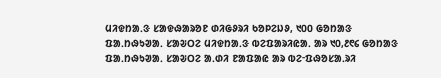ᱢᱤᱫᱴᱟᱹᱝ ᱥᱟᱫᱷᱟᱨᱚᱱ ᱰᱤᱜᱽᱨᱤ ᱠᱚᱞᱮᱡᱽ, ᱑᱐᱐ ᱜᱚᱴᱟᱝ ᱯᱟᱹᱴᱷᱩᱣᱟᱹ ᱥᱟᱶᱛᱮ ᱢᱤᱫᱴᱟᱹᱝ ᱵᱮᱯᱟᱨᱤᱭᱟᱹ ᱟᱨ ᱑᱐,᱒᱖᱔ ᱜᱚᱴᱟᱝ ᱯᱟᱹᱴᱷᱩᱣᱟᱹ ᱥᱟᱶᱛᱮ ᱟᱹᱰᱤ ᱱᱟᱯᱟᱭ ᱟᱨ ᱵᱮᱼᱯᱷᱚᱥᱟᱹᱨᱤ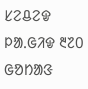ᱥᱮᱪᱮᱫ ᱞᱟᱹᱜᱤᱫ ᱓᱗᱐ ᱜᱚᱴᱟᱝ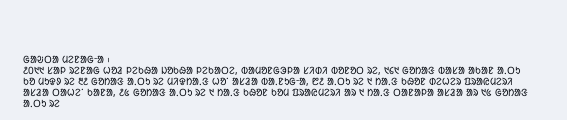ᱜᱟᱶᱛᱟ ᱢᱮᱱᱟᱜᱼᱟ ᱾
᱒᱐᱑᱑ ᱥᱟᱞ ᱨᱮᱱᱟᱜ ᱦᱚᱲ ᱞᱮᱠᱷᱟ ᱡᱚᱠᱷᱟ ᱞᱮᱠᱟᱛᱮ, ᱵᱟᱢᱚᱱᱜᱳᱞᱟ ᱥᱤᱰᱤ ᱵᱚᱱᱚᱛ ᱨᱮ, ᱑᱔᱑ ᱜᱚᱴᱟᱝ ᱵᱟᱥᱟ ᱟᱠᱟᱱ ᱟᱹᱛᱩ ᱠᱚ ᱢᱩᱫᱽ ᱨᱮ ᱓᱒ ᱜᱚᱴᱟᱝ ᱟᱹᱛᱩ ᱨᱮ ᱢᱤᱫᱴᱟᱹᱝ ᱦᱚᱸ ᱟᱥᱲᱟ ᱵᱟᱹᱱᱩᱜᱼᱟ, ᱘᱒ ᱟᱹᱛᱩ ᱨᱮ ᱑ ᱴᱟᱹᱝ ᱠᱷᱚᱱ ᱰᱮᱦᱮᱨ ᱯᱨᱟᱭᱢᱮᱨᱤ ᱟᱥᱲᱟ ᱛᱟᱦᱮᱸ ᱠᱟᱱᱟ, ᱒᱕ ᱜᱚᱴᱟᱝ ᱟᱹᱛᱩ ᱨᱮ ᱑ ᱴᱟᱹᱝ ᱠᱷᱚᱱ ᱠᱚᱢ ᱯᱨᱟᱭᱢᱮᱨᱤ ᱟᱨ ᱑ ᱴᱟᱹᱝ ᱛᱟᱱᱟᱞᱟ ᱟᱥᱲᱟ ᱟᱨ ᱑᱕ ᱜᱚᱴᱟᱝ ᱟᱹᱛᱩ ᱨᱮ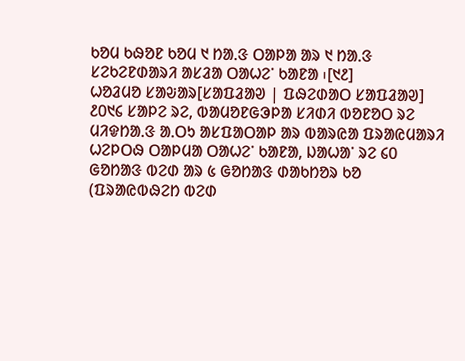ᱠᱚᱢ ᱠᱷᱚᱱ ᱠᱚᱢ ᱑ ᱴᱟᱹᱝ ᱛᱟᱞᱟ ᱟᱨ ᱑ ᱴᱟᱹᱝ ᱥᱮᱠᱮᱱᱰᱟᱨᱤ ᱟᱥᱲᱟ ᱛᱟᱦᱮᱸ ᱠᱟᱱᱟ ᱾[᱑᱒]
ᱦᱚᱲᱢᱚ ᱥᱟᱶᱟᱨ[ᱥᱟᱯᱲᱟᱣ | ᱯᱷᱮᱰᱟᱛ ᱥᱟᱯᱲᱟᱣ]
᱒᱐᱑᱔ ᱥᱟᱞᱮ ᱨᱮ, ᱵᱟᱢᱚᱱᱜᱳᱞᱟ ᱥᱤᱰᱤ ᱵᱚᱱᱚᱛ ᱨᱮ ᱢᱤᱫᱴᱟᱹᱝ ᱟᱹᱛᱩ ᱟᱥᱯᱟᱛᱟᱞ ᱟᱨ ᱵᱟᱨᱭᱟ ᱯᱨᱟᱭᱢᱟᱨᱤ ᱦᱮᱞᱛᱷ ᱛᱟᱞᱢᱟ ᱛᱟᱦᱮᱸ ᱠᱟᱱᱟ, ᱡᱟᱦᱟᱸ ᱨᱮ ᱔᱐ ᱜᱚᱴᱟᱝ ᱵᱮᱰ ᱟᱨ ᱕ ᱜᱚᱴᱟᱝ ᱰᱟᱠᱴᱚᱨ ᱠᱚ (ᱯᱨᱟᱭᱵᱷᱮᱴ ᱵᱮᱰ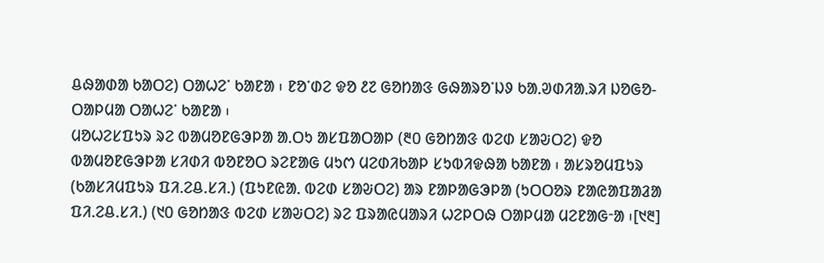ᱪᱷᱟᱰᱟ ᱠᱟᱛᱮ) ᱛᱟᱦᱮᱸ ᱠᱟᱱᱟ ᱾ ᱱᱚᱸᱰᱮ ᱫᱚ ᱒᱗ ᱜᱚᱴᱟᱝ ᱜᱷᱟᱨᱚᱸᱡᱽ ᱠᱟᱹᱣᱰᱤᱟᱹᱨᱤ ᱡᱚᱜᱚ-ᱛᱟᱞᱢᱟ ᱛᱟᱦᱮᱸ ᱠᱟᱱᱟ ᱾
ᱢᱚᱦᱮᱥᱯᱩᱨ ᱨᱮ ᱵᱟᱢᱚᱱᱜᱳᱞᱟ ᱟᱹᱛᱩ ᱟᱥᱯᱟᱛᱟᱞ (᱓᱐ ᱜᱚᱴᱟᱝ ᱵᱮᱰ ᱥᱟᱶᱛᱮ) ᱫᱚ ᱵᱟᱢᱚᱱᱜᱳᱞᱟ ᱥᱤᱰᱤ ᱵᱚᱱᱚᱛ ᱨᱮᱱᱟᱜ ᱢᱩᱬ ᱢᱮᱰᱤᱠᱟᱞ ᱥᱩᱵᱤᱫᱷᱟ ᱠᱟᱱᱟ ᱾ ᱟᱥᱨᱚᱢᱯᱩᱨ (ᱠᱟᱥᱤᱢᱯᱩᱨ ᱯᱤ.ᱮᱪ.ᱥᱤ.) (ᱯᱩᱱᱭᱟᱹ ᱵᱮᱰ ᱥᱟᱶᱛᱮ) ᱟᱨ ᱱᱟᱞᱟᱜᱳᱞᱟ (ᱩᱛᱛᱚᱨ ᱱᱟᱭᱟᱯᱟᱲᱟ ᱯᱤ.ᱮᱪ.ᱥᱤ.) (᱑᱐ ᱜᱚᱴᱟᱝ ᱵᱮᱰ ᱥᱟᱶᱛᱮ) ᱨᱮ ᱯᱨᱟᱭᱢᱟᱨᱤ ᱦᱮᱞᱛᱷ ᱛᱟᱞᱢᱟ ᱢᱮᱱᱟᱜᱼᱟ ᱾[᱑᱓]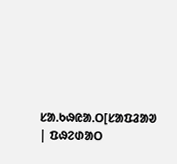ᱥᱟᱹᱠᱷᱭᱟᱹᱛ[ᱥᱟᱯᱲᱟᱣ | ᱯᱷᱮᱰᱟᱛ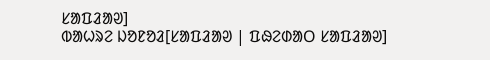ᱥᱟᱯᱲᱟᱣ]
ᱵᱟᱦᱨᱮ ᱡᱚᱱᱚᱲ[ᱥᱟᱯᱲᱟᱣ | ᱯᱷᱮᱰᱟᱛ ᱥᱟᱯᱲᱟᱣ]